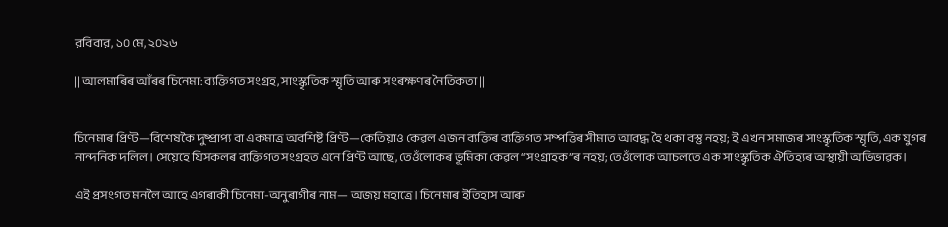রবিবার, ১০ মে, ২০২৬

|| আলমাৰিৰ আঁৰৰ চিনেমা: ব্যক্তিগত সংগ্ৰহ, সাংস্কৃতিক স্মৃতি আৰু সংৰক্ষণৰ নৈতিকতা ||


চিনেমাৰ প্ৰিণ্ট—বিশেষকৈ দুষ্প্ৰাপ্য বা একমাত্ৰ অবশিষ্ট প্ৰিণ্ট—কেতিয়াও কেৱল এজন ব্যক্তিৰ ব্যক্তিগত সম্পত্তিৰ সীমাত আবদ্ধ হৈ থকা বস্তু নহয়; ই এখন সমাজৰ সাংস্কৃতিক স্মৃতি, এক যুগৰ নান্দনিক দলিল। সেয়েহে যিসকলৰ ব্যক্তিগত সংগ্ৰহত এনে প্ৰিণ্ট আছে, তেওঁলোকৰ ভূমিকা কেৱল “সংগ্ৰাহক”ৰ নহয়; তেওঁলোক আচলতে এক সাংস্কৃতিক ঐতিহ্যৰ অস্থায়ী অভিভাৱক।

এই প্ৰসংগত মনলৈ আহে এগৰাকী চিনেমা-অনুৰাগীৰ নাম— অজয় মহাত্ৰে। চিনেমাৰ ইতিহাস আৰু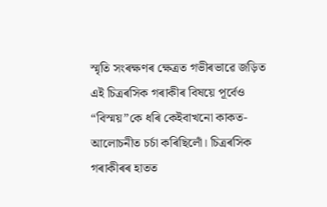স্মৃতি সংৰক্ষণৰ ক্ষেত্ৰত গভীৰভাৱে জড়িত এই চিত্ৰৰসিক গৰাকীৰ বিষয়ে পূৰ্বেও “বিস্ময়”কে ধৰি কেইবাখনো কাকত-আলোচনীত চৰ্চা কৰিছিলোঁ। চিত্ৰৰসিক গৰাকীৰৰ হাতত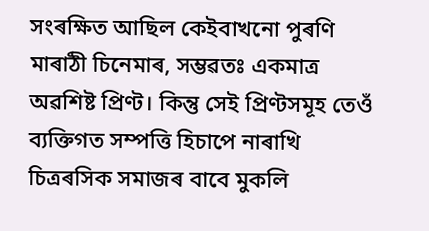সংৰক্ষিত আছিল কেইবাখনো পুৰণি মাৰাঠী চিনেমাৰ, সম্ভৱতঃ একমাত্ৰ অৱশিষ্ট প্ৰিণ্ট। কিন্তু সেই প্ৰিণ্টসমূহ তেওঁ ব্যক্তিগত সম্পত্তি হিচাপে নাৰাখি চিত্ৰৰসিক সমাজৰ বাবে মুকলি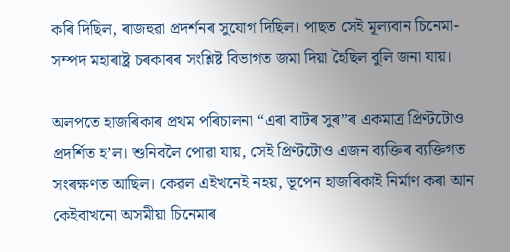কৰি দিছিল, ৰাজহুৱা প্ৰদৰ্শনৰ সুযোগ দিছিল। পাছত সেই মূল্যবান চিনেমা-সম্পদ মহাৰাষ্ট্ৰ চৰকাৰৰ সংশ্লিষ্ট বিভাগত জমা দিয়া হৈছিল বুলি জনা যায়।

অলপতে হাজৰিকাৰ প্ৰথম পৰিচালনা “এৰা বাটৰ সুৰ”ৰ একমাত্ৰ প্ৰিণ্টটোও প্ৰদৰ্শিত হ’ল। শুনিবলৈ পোৱা যায়, সেই প্ৰিণ্টটোও এজন ব্যক্তিৰ ব্যক্তিগত সংৰক্ষণত আছিল। কেৱল এইখনেই নহয়, ভূপেন হাজৰিকাই নিৰ্মাণ কৰা আন কেইবাখনো অসমীয়া চিনেমাৰ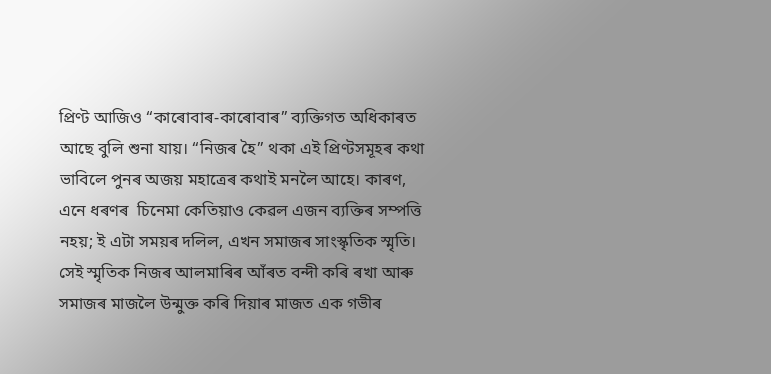প্ৰিণ্ট আজিও “কাৰোবাৰ-কাৰোবাৰ” ব্যক্তিগত অধিকাৰত আছে বুলি শুনা যায়। “নিজৰ হৈ” থকা এই প্ৰিণ্টসমূহৰ কথা ভাবিলে পুনৰ অজয় মহাত্ৰেৰ কথাই মনলৈ আহে। কাৰণ, এনে ধৰণৰ  চিনেমা কেতিয়াও কেৱল এজন ব্যক্তিৰ সম্পত্তি নহয়; ই এটা সময়ৰ দলিল, এখন সমাজৰ সাংস্কৃতিক স্মৃতি। সেই স্মৃতিক নিজৰ আলমাৰিৰ আঁৰত বন্দী কৰি ৰখা আৰু সমাজৰ মাজলৈ উন্মুক্ত কৰি দিয়াৰ মাজত এক গভীৰ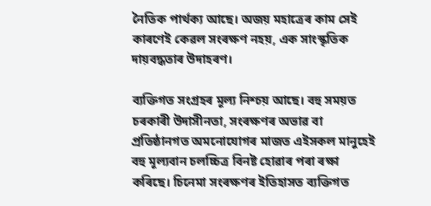নৈতিক পাৰ্থক্য আছে। অজয় মহাত্ৰেৰ কাম সেই কাৰণেই কেৱল সংৰক্ষণ নহয়, এক সাংস্কৃতিক দায়বদ্ধতাৰ উদাহৰণ।

ব্যক্তিগত সংগ্ৰহৰ মূল্য নিশ্চয় আছে। বহু সময়ত চৰকাৰী উদাসীনতা, সংৰক্ষণৰ অভাৱ বা প্ৰতিষ্ঠানগত অমনোযোগৰ মাজত এইসকল মানুহেই বহু মূল্যবান চলচ্চিত্ৰ বিনষ্ট হোৱাৰ পৰা ৰক্ষা কৰিছে। চিনেমা সংৰক্ষণৰ ইতিহাসত ব্যক্তিগত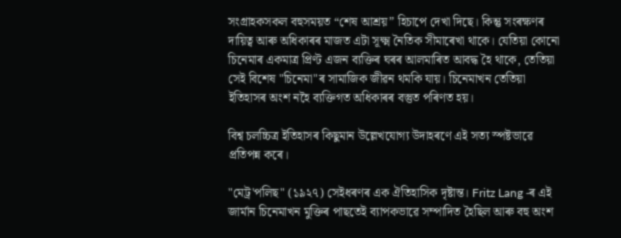সংগ্ৰাহকসকল বহুসময়ত “শেষ আশ্ৰয়” হিচাপে দেখা দিছে। কিন্তু সংৰক্ষণৰ দায়িত্ব আৰু অধিকাৰৰ মাজত এটা সূক্ষ্ম নৈতিক সীমাৰেখা থাকে। যেতিয়া কোনো চিনেমাৰ একমাত্ৰ প্ৰিণ্ট এজন ব্যক্তিৰ ঘৰৰ আলমাৰিত আবদ্ধ হৈ থাকে, তেতিয়া সেই বিশেষ "চিনেমা"ৰ সামাজিক জীৱন থমকি যায়। চিনেমাখন তেতিয়া ইতিহাসৰ অংশ নহৈ ব্যক্তিগত অধিকাৰৰ বস্তুত পৰিণত হয়।

বিশ্ব চলচ্চিত্ৰ ইতিহাসৰ কিছুমান উল্লেখযোগ্য উদাহৰণে এই সত্য স্পষ্টভাৱে প্ৰতিপন্ন কৰে।

"মেট্ৰ'পলিছ" (১৯২৭) সেইধৰণৰ এক ঐতিহাসিক দৃষ্টান্ত। Fritz Lang -ৰ এই জাৰ্মান চিনেমাখন মুক্তিৰ পাছতেই ব্যাপকভাৱে সম্পাদিত হৈছিল আৰু বহু অংশ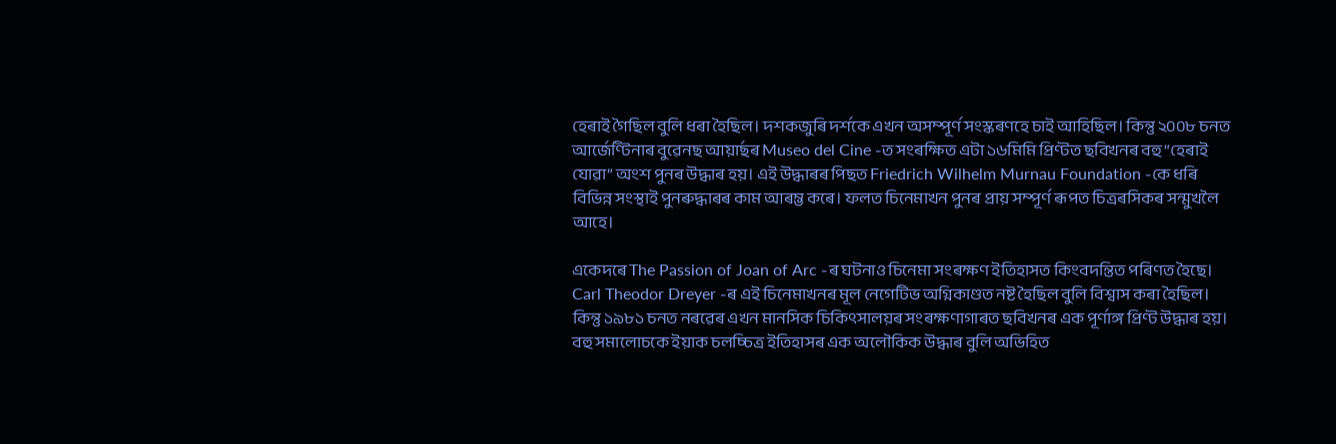হেৰাই গৈছিল বুলি ধৰা হৈছিল। দশকজুৰি দৰ্শকে এখন অসম্পূৰ্ণ সংস্কৰণহে চাই আহিছিল। কিন্তু ২০০৮ চনত আৰ্জেণ্টিনাৰ বুৱেনছ আয়াৰ্ছৰ Museo del Cine -ত সংৰক্ষিত এটা ১৬মিমি প্ৰিণ্টত ছবিখনৰ বহু “হেৰাই যোৱা” অংশ পুনৰ উদ্ধাৰ হয়। এই উদ্ধাৰৰ পিছত Friedrich Wilhelm Murnau Foundation -কে ধৰি বিভিন্ন সংস্থাই পুনৰুদ্ধাৰৰ কাম আৰম্ভ কৰে। ফলত চিনেমাখন পুনৰ প্ৰায় সম্পূৰ্ণ ৰূপত চিত্ৰৰসিকৰ সন্মুখলৈ আহে।

একেদৰে The Passion of Joan of Arc -ৰ ঘটনাও চিনেমা সংৰক্ষণ ইতিহাসত কিংবদন্তিত পৰিণত হৈছে। Carl Theodor Dreyer -ৰ এই চিনেমাখনৰ মূল নেগেটিভ অগ্নিকাণ্ডত নষ্ট হৈছিল বুলি বিশ্বাস কৰা হৈছিল। কিন্তু ১৯৮১ চনত নৰৱেৰ এখন মানসিক চিকিৎসালয়ৰ সংৰক্ষণাগাৰত ছবিখনৰ এক পূৰ্ণাঙ্গ প্ৰিণ্ট উদ্ধাৰ হয়। বহু সমালোচকে ইয়াক চলচ্চিত্ৰ ইতিহাসৰ এক অলৌকিক উদ্ধাৰ বুলি অভিহিত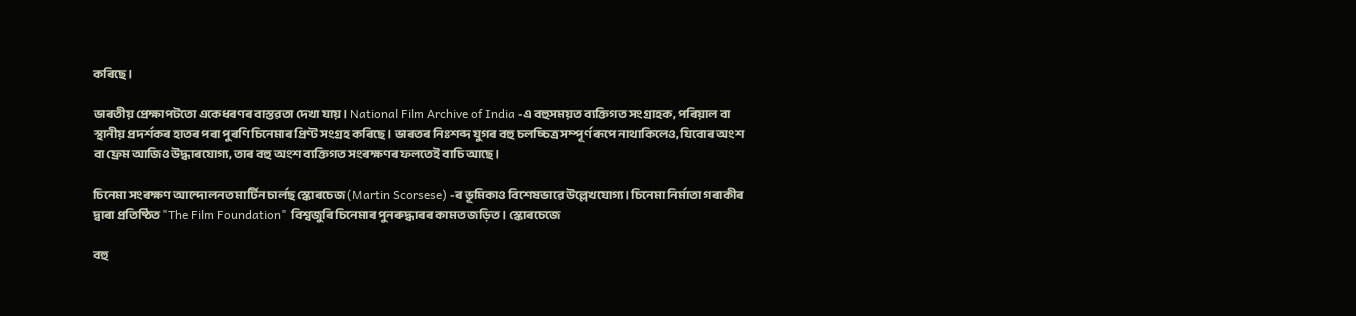কৰিছে।

ভাৰতীয় প্ৰেক্ষাপটতো একেধৰণৰ বাস্তৱতা দেখা যায়। National Film Archive of India -এ বহুসময়ত ব্যক্তিগত সংগ্ৰাহক, পৰিয়াল বা স্থানীয় প্ৰদৰ্শকৰ হাতৰ পৰা পুৰণি চিনেমাৰ প্ৰিণ্ট সংগ্ৰহ কৰিছে। ভাৰতৰ নিঃশব্দ যুগৰ বহু চলচ্চিত্ৰ সম্পূৰ্ণ ৰূপে নাথাকিলেও, যিবোৰ অংশ বা ফ্ৰেম আজিও উদ্ধাৰযোগ্য, তাৰ বহু অংশ ব্যক্তিগত সংৰক্ষণৰ ফলতেই বাচি আছে।

চিনেমা সংৰক্ষণ আন্দোলনত মাৰ্টিন চাৰ্লছ স্কোৰচেজ (Martin Scorsese) -ৰ ভূমিকাও বিশেষভাৱে উল্লেখযোগ্য। চিনেমা নিৰ্মাতা গৰাকীৰ দ্বাৰা প্ৰতিষ্ঠিত "The Film Foundation" বিশ্বজুৰি চিনেমাৰ পুনৰুদ্ধাৰৰ কামত জড়িত। স্কোৰচেজে

বহু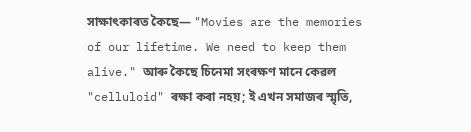সাক্ষাৎকাৰত কৈছে— "Movies are the memories of our lifetime. We need to keep them alive." আৰু কৈছে চিনেমা সংৰক্ষণ মানে কেৱল "celluloid" ৰক্ষা কৰা নহয়; ই এখন সমাজৰ স্মৃতি,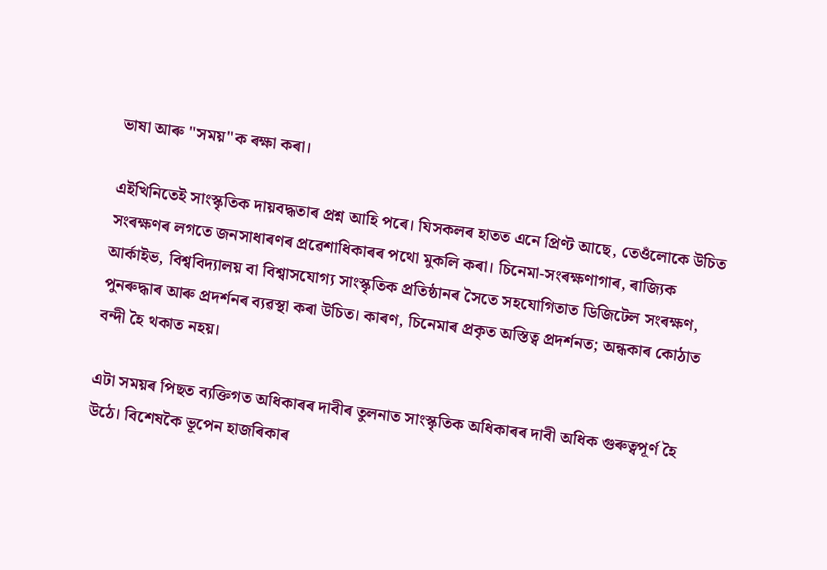ভাষা আৰু "সময়"ক ৰক্ষা কৰা।

এইখিনিতেই সাংস্কৃতিক দায়বদ্ধতাৰ প্ৰশ্ন আহি পৰে। যিসকলৰ হাতত এনে প্ৰিণ্ট আছে, তেওঁলোকে উচিত সংৰক্ষণৰ লগতে জনসাধাৰণৰ প্ৰৱেশাধিকাৰৰ পথো মুকলি কৰা। চিনেমা-সংৰক্ষণাগাৰ, ৰাজ্যিক আৰ্কাইভ, বিশ্ববিদ্যালয় বা বিশ্বাসযোগ্য সাংস্কৃতিক প্ৰতিষ্ঠানৰ সৈতে সহযোগিতাত ডিজিটেল সংৰক্ষণ, পুনৰুদ্ধাৰ আৰু প্ৰদৰ্শনৰ ব্যৱস্থা কৰা উচিত। কাৰণ, চিনেমাৰ প্ৰকৃত অস্তিত্ব প্ৰদৰ্শনত; অন্ধকাৰ কোঠাত বন্দী হৈ থকাত নহয়।

এটা সময়ৰ পিছত ব্যক্তিগত অধিকাৰৰ দাবীৰ তুলনাত সাংস্কৃতিক অধিকাৰৰ দাবী অধিক গুৰুত্বপূর্ণ হৈ উঠে। বিশেষকৈ ভূপেন হাজৰিকাৰ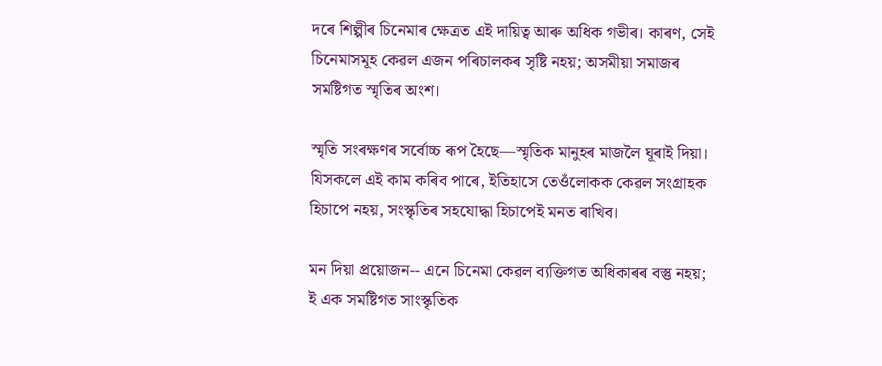দৰে শিল্পীৰ চিনেমাৰ ক্ষেত্ৰত এই দায়িত্ব আৰু অধিক গভীৰ। কাৰণ, সেই চিনেমাসমূহ কেৱল এজন পৰিচালকৰ সৃষ্টি নহয়; অসমীয়া সমাজৰ সমষ্টিগত স্মৃতিৰ অংশ।

স্মৃতি সংৰক্ষণৰ সৰ্বোচ্চ ৰূপ হৈছে—স্মৃতিক মানুহৰ মাজলৈ ঘূৰাই দিয়া। যিসকলে এই কাম কৰিব পাৰে, ইতিহাসে তেওঁলোকক কেৱল সংগ্ৰাহক হিচাপে নহয়, সংস্কৃতিৰ সহযোদ্ধা হিচাপেই মনত ৰাখিব।

মন দিয়া প্ৰয়োজন-- এনে চিনেমা কেৱল ব্যক্তিগত অধিকাৰৰ বস্তু নহয়; ই এক সমষ্টিগত সাংস্কৃতিক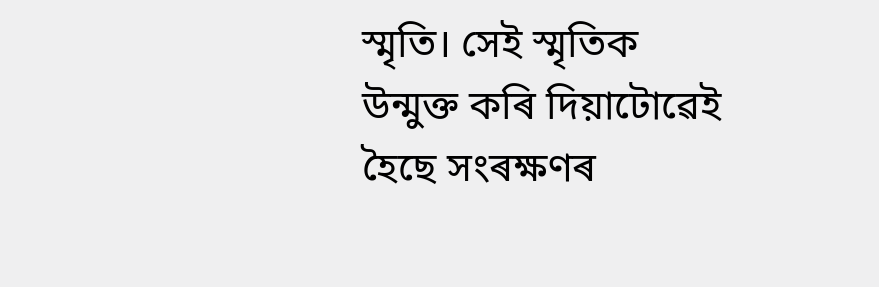স্মৃতি। সেই স্মৃতিক উন্মুক্ত কৰি দিয়াটোৱেই হৈছে সংৰক্ষণৰ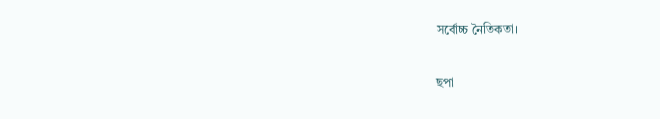সৰ্বোচ্চ নৈতিকতা।

ছপা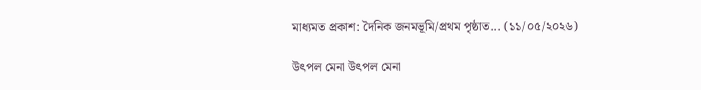মাধ্যমত প্ৰকাশ: দৈনিক জনমভূমি/প্ৰথম পৃষ্ঠাত... (১১/০৫/২০২৬)

উৎপল মেনা উৎপল মেনা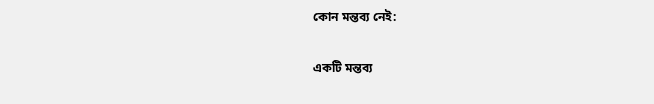কোন মন্তব্য নেই:

একটি মন্তব্য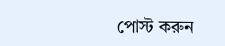পোস্ট করুন